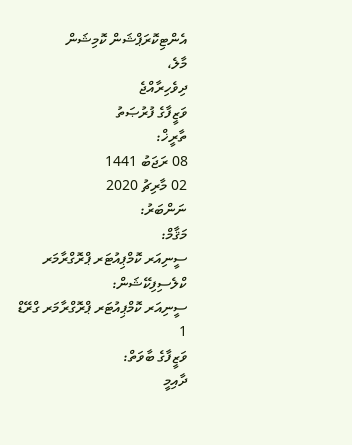އެންޓިކޮރަޕްޝަން ކޮމިޝަން
މާލެ،
ދިވެހިރާއްޖެ
ވަޒީފާގެ ފުރުޞަތު
ތާރީޚް:
08 ރަޖަބު 1441
02 މާރިޗު 2020
ނަންބަރު:
މަޤާމް:
ސީނިއަރ ކޮމްޕިއުޓަރ ޕްރޮގްރާމަރ
ކްލެސިފިކޭޝަން:
ސީނިއަރ ކޮމްޕިއުޓަރ ޕްރޮގްރާމަރ ގްރޭޑް 1
ވަޒީފާގެ ބާވަތް:
ދާއިމީ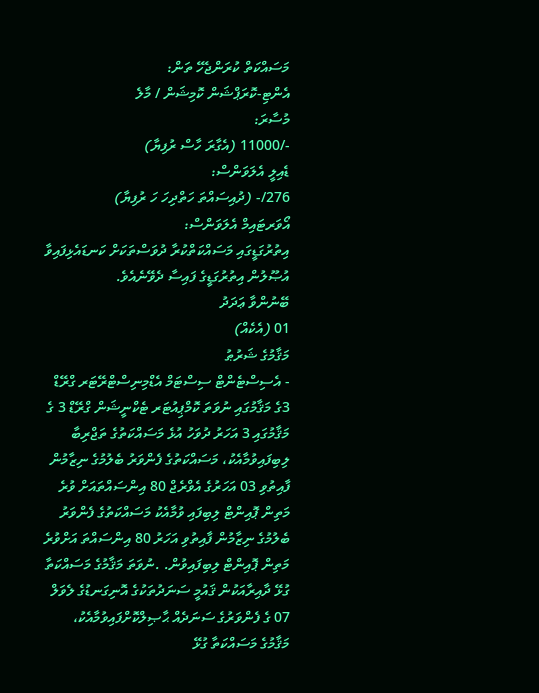މަސައްކަތް ކުރަންޖެހޭ ތަން:
އެންޓި-ކޮރަޕްޝަން ކޮމިޝަން / މާލެ
މުސާރަ:
-/11000 (އެގާރަ ހާސް ރުފިޔާ)
ޑެއިލީ އެލަވަންސް:
276/- (ދުއިސައްތަ ހަތްދިހަ ހަ ރުފިޔާ)
އޯވަރޓައިމް އެލަވަންސް:
އިތުރުގަޑީގައި މަސައްކަތްކުރާ ދުވަސްތަކަށް ކަނޑައެޅިފައިވާ އުޞޫލުން އިތުރުގަޑީގެ ފައިސާ ދެވޭނެއެވެ.
ބޭނުންވާ ޢަދަދު
01 (އެކެއް)
މަޤާމުގެ ޝަރުޠު
- އެސިސްޓެންޓް ސިސްޓަމް އެޑްމިނިސްޓްރޭޓަރ ގްރޭޑް 3ގެ މަޤާމުގައި ނުވަތަ ކޮމްޕިއުޓަރ ޓެކްނީޝަން ގްރޭޑް 3 ގެ މަޤާމުގައި 3 އަހަރު ދުވަހު އުޅެ މަސައްކަތުގެ ތަޖްރިބާ ލިބިފައިވުމާއެކު، މަސައްކަތުގެ ފެންވަރު ބެލުމުގެ ނިޒާމުން ފާއިތުވި 03 އަހަރުގެ އެވްރެޖް 80 އިންސައްތައަށް ވުރެ މަތިން ޕޮއިންޓް ލިބިފައި ވުމާއެކު މަސައްކަތުގެ ފެންވަރު ބެލުމުގެ ނިޒާމުން ފާއިތުވި އަހަރު 80 އިންސައްތަ އަށްވުރެ މަތިން ޕޮއިންޓް ލިބިފައިވުން. .ނުވަތަ މަޤާމުގެ މަސައްކަތާ ގުޅޭ ދާއިރާއަކުން ޤައުމީ ސަނަދުތަކުގެ އޮނިގަނޑުގެ ލެވަލް 07 ގެ ފެންވަރުގެ ސަނަދެއް ޙާޞިލްކޮށްފައިވުމާއެކު، މަޤާމުގެ މަސައްކަތާ ގުޅޭ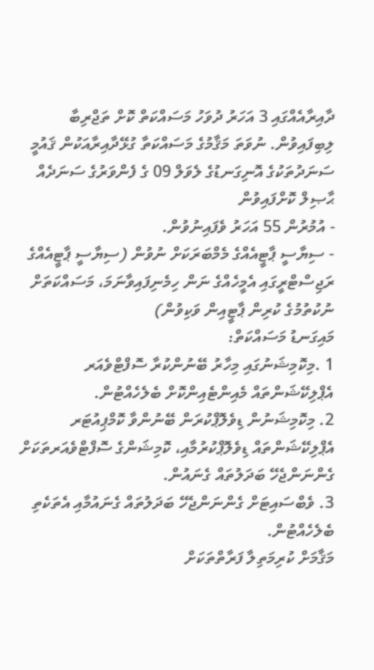ދާއިރާއެއްގައި 3 އަހަރު ދުވަހު މަސައްކަތް ކޮށް ތަޖްރިބާ ލިބިފައިވުން. ނުވަތަ މަޤާމުގެ މަސައްކަތާ ގުޅޭދާއިރާއަކުން ޤައުމީ ސަނަދުތަކުގެ އޮނިގަނޑުގެ ލެވަލް 09 ގެ ފެންވަރުގެ ސަނަދެއް ޙާޞިލް ކޮށްފައިވުން
- އުމުރުން 55 އަހަރު ވެފައިނުވުން.
- ސިޔާސީ ޕާޓީއެއްގެ މެމްބަރަކަށް ނުވުން (ސިޔާސީ ޕާޓީއެއްގެ ރަޖިސްޓްރީގައި އެމީހެއްގެ ނަން ހިމެނިފައިވާނަމަ، މަސައްކަތަށް ނުކުތުމުގެ ކުރިން ޕާޓީއިން ވަކިވުން)
މައިގަނޑު މަސައްކަތް:
1 .މިކޮމިޝަނުގައި މިހާރު ބޭނުންކުރާ ސޮފްޓްވެއަރ އެޕްލިކޭޝަންތައް މެއިންޓެއިންކޮށް ބެލެހެއްޓުން.
2. މިކޮމިޝަނުން ޑިވެލޮޕްކުރަން ބޭނުންވާ ކޮމްޕިއުޓަރ އެޕްލިކޭޝަންތައް ޑިވެލޮޕްކުރުމާއި، ކޮމިޝަންގެ ސޮފްޓްވެއަރތަކަށް ގެންނަންޖެހޭ ބަދަލުތައް ގެނައުން.
3. ވެބްސައިޓަށް ގެންނަންޖެހޭ ބަދަލުތައް ގެނައުމާއި އެތަކެތި ބެލެހެއްޓުން.
މަޤާމަށް ކުރިމަތިލާ ފަރާތްތަކަށް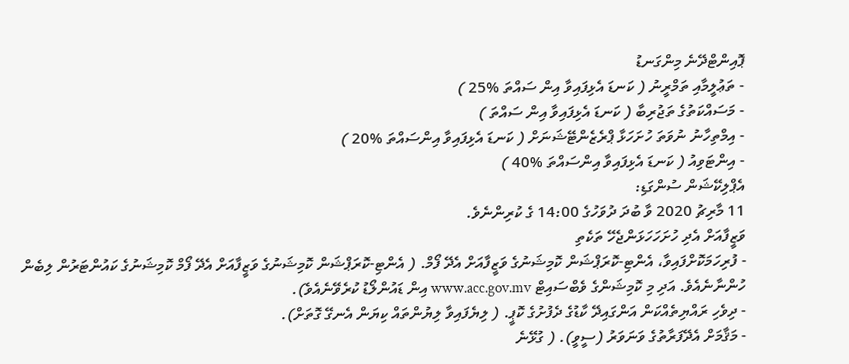ޕޮއިންޓްދޭނެ މިންގަނޑު
- ތަޢުލީމާއި ތަމްރީނު ( ކަނޑަ އެޅިފައިވާ އިން ސައްތަ %25 )
- މަސައްކަތުގެ ތަޖުރިބާ ( ކަނޑަ އެޅިފައިވާ އިން ސައްތަ )
- އިމްތިހާނު ނުވަތަ ހުށަހަޅާ ޕްރެޒެންޓޭޝަނަށް ( ކަނޑަ އެޅިފައިވާ އިންސައްތަ %20 )
- އިންޓަވިއު ( ކަނޑަ އެޅިފައިވާ އިންސައްތަ %40 )
އެޕްލިކޭޝަން ސުންގަޑި:
11 މާރިޗު 2020 ވާ ބުދަ ދުވަހުގެ 14:00 ގެ ކުރިންނެވެ.
ވަޒީފާއަށް އެދި ހުށަހަހަޅަންޖެހޭ ތަކެތި
- ފުރިހަމަކޮށްފައިވާ، އެންޓި-ކޮރަޕްޝަން ކޮމިޝަނުގެ ވަޒީފާއަށް އެދޭ ފޯމް. ( އެންޓި-ކޮރަޕްޝަން ކޮމިޝަނުގެ ވަޒީފާއަށް އެދޭ ފޯމް ކޮމިޝަނުގެ ކައުންޓަރުން ލިބެން ހުންނާނެއެވެ. އަދި މި ކޮމިޝަންގެ ވެބްސައިޓް www.acc.gov.mv އިން ޑައުންލޯޑު ކުރެވޭނެއެވެ).
- ދިވެހި ރައްޔިތެއްކަން އަންގައިދޭ ކާޑުގެ ދެފުށުގެ ކޮޕީ. ( ލިޔެފައިވާ ލިޔުންތައް ކިޔަން އެނގޭ ގޮތަށް).
- މަޤާމަށް އެދޭފަރާތުގެ ވަނަވަރު (ސީވީ). ( ގުޅޭނެ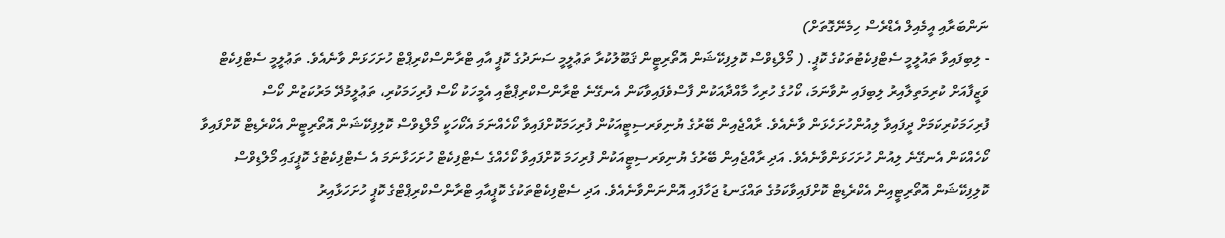ނަންބަރާއި އީމެއިލް އެޑްރެސް ހިމެނޭގޮތަށް)
- ލިބިފައިވާ ތައުލީމީ ސެޓްފިކެޓުތަކުގެ ކޮޕީ. ( މޯލްޑިވްސް ކޮލިފިކޭޝަން އޮތޯރިޓީން ޤަބޫލުކުރާ ތަޢުލީމީ ސަނަދުގެ ކޮޕީ އާއި ޓްރާންސްކްރިޕްޓް ހުށަހަޅަން ވާނެއެވެ. ތަޢުލީމީ ސެޓްފިކެޓް ވަޒީފާއަށް ކުރިމަތިލާއިރު ލިބިފައި ނުވާނަމަ، ކޯހުގެ ހުރިހާ މާއްދާއަކުން ފާސްވެފައިވާކަން އެނގޭނެ ޓްރާންސްކްރިޕްޓާއި އެމީހަކު ކޯސް ފުރިހަމަކުރި، ތަޢުލީމުދޭ މަރުކަޒުން ކޯސް ފުރިހަމަކުރިކަމަށް ދީފައިވާ ލިއުންހުށަހެޅަން ވާނެއެވެ. ރާއްޖެއިން ބޭރުގެ ޔުނިވަރސިޓީއަކުން ފުރިހަމަކޮށްފައިވާ ކޯހެއްނަމަ އެކޯހަކީ މޯލްޑިވްސް ކޮލިފިކޭޝަން އޮތޯރިޓީން އެކްރެޑިޓް ކޮށްފައިވާ ކޯހެއްކަން އެނގޭނެ ލިއުން ހުށަހަޅަންވާނެއެވެ. އަދި ރާއްޖެއިން ބޭރުގެ ޔުނިވަރސިޓީއަކުން ފުރިހަމަ ކޮށްފައިވާ ކޯހެއްގެ ސެޓްފިކެޓް ހުށަހަޅާނަމަ އެ ސެޓްފިކެޓުގެ ކޮޕީގައި މޯލްޑިވްސް ކޮލިފިކޭޝަން އޮތޯރިޓީއިން އެކްރެޑިޓް ކޮށްފައިވާކަމުގެ ތައްގަނޑު ޖަހާފައި އޮންނަންވާނެއެވެ. އަދި ސެޓްފިކެޓްތަކުގެ ކޮޕީއާއި ޓްރާންސްކްރިޕްޓްގެ ކޮޕީ ހުށަހަޅާއިރު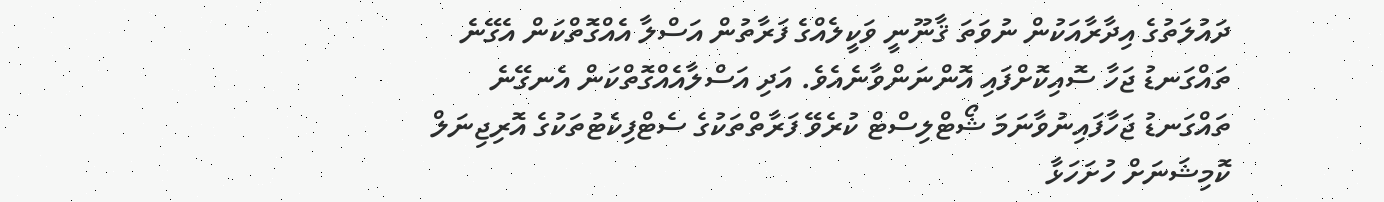ދައުލަތުގެ އިދާރާއަކުން ނުވަތަ ޤާނޫނީ ވަކީލެއްގެ ފަރާތުން އަސްލާ އެއްގޮތްކަން އެގޭނެ ތައްގަނޑު ޖަހާ ސޮއިކޮށްފައި އޮންނަންވާނެއެވެ. އަދި އަސްލާއެއްގޮތްކަން އެނގޭނެ ތައްގަނޑު ޖަހާފައިނުވާނަމަ ޝޯޓްލިސްޓް ކުރެވޭ ފަރާތްތަކުގެ ސެޓްފިކެޓުތަކުގެ އޮރިޖިނަލް ކޮމިޝަނަށް ހުށަހަޅާ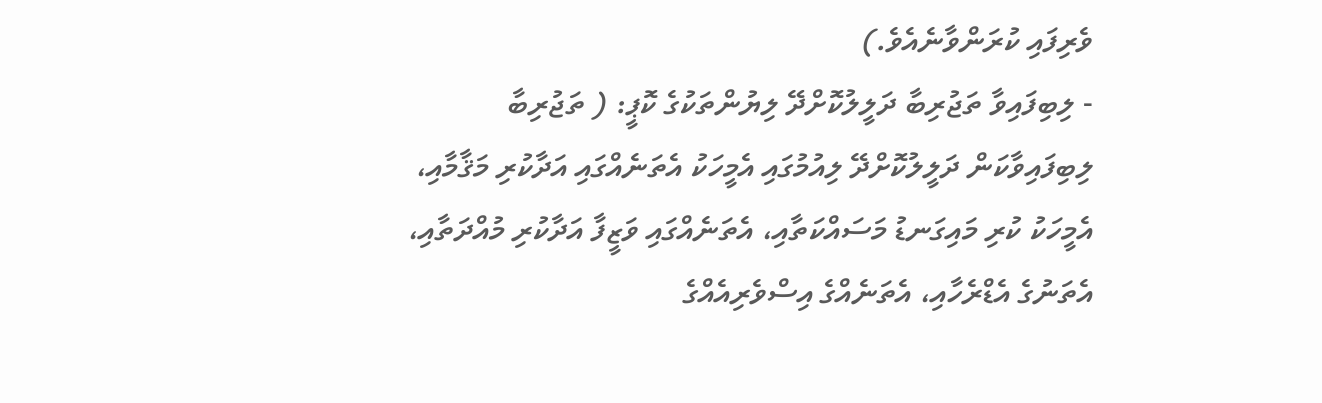ވެރިފައި ކުރަންވާނެއެވެ.)
- ލިބިފައިވާ ތަޖުރިބާ ދަލީލުކޮށްދޭ ލިޔުންތަކުގެ ކޮޕީ: ( ތަޖުރިބާ ލިބިފައިވާކަން ދަލީލުކޮށްދޭ ލިއުމުގައި އެމީހަކު އެތަނެއްގައި އަދާކުރި މަޤާމާއި، އެމީހަކު ކުރި މައިގަނޑު މަސައްކަތާއި، އެތަނެއްގައި ވަޒީފާ އަދާކުރި މުއްދަތާއި، އެތަނުގެ އެޑްރެހާއި، އެތަނެއްގެ އިސްވެރިއެއްގެ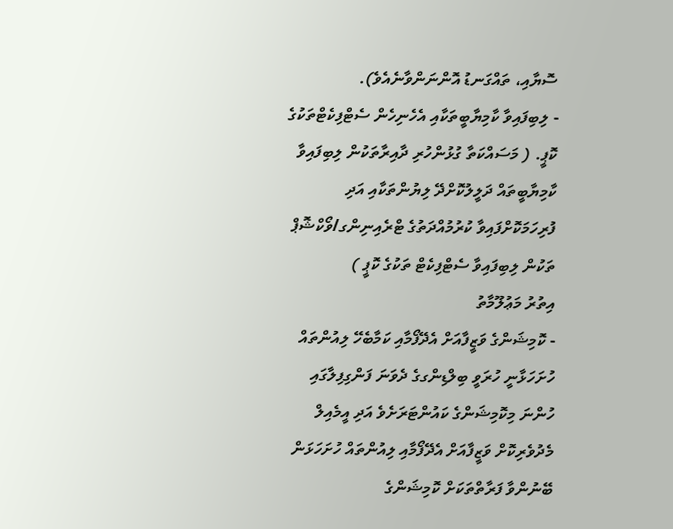ސޮޔާއި، ތައްގަނޑު އޮންނަންވާނެއެވެ).
- ލިބިފައިވާ ކާމިޔާބީތަކާއި އެހެނިހެން ސެޓްފިކެޓްތަކުގެ ކޮޕީ. ( މަސައްކަތާ ގުޅުންހުރި ދާއިރާތަކުން ލިބިފައިވާ ކާމިޔާބީތައް ދަލީލުކޮށްދޭ ލިޔުންތަކާއި އަދި ފުރިހަމަކޮށްފައިވާ ކުރުމުއްދަތުގެ ޓްރެއިނިންގ/ވޯކްޝޮޕް ތަކުން ލިބިފައިވާ ސެޓްފިކެޓް ތަކުގެ ކޮޕީ )
އިތުރު މަޢުލޫމާތު
- ކޮމިޝަންގެ ވަޒީފާއަށް އެދޭފޯމާއި ކަމާބެހޭ ލިއުންތައް ހުށަހަޅާނީ ހުރަވީ ބިލްޑިންގގެ ދެވަނަ ފަންގިފިލާގައި ހުންނަ މިކޮމިޝަންގެ ކައުންޓަރަށެވެ އަދި އީމެއިލް މެދުވެރިކޮށް ވަޒީފާއަށް އެދޭފޯމާއި ލިއުންތައް ހުށަހަޅަން ބޭނުންވާ ފަރާތްތަކަށް ކޮމިޝަންގެ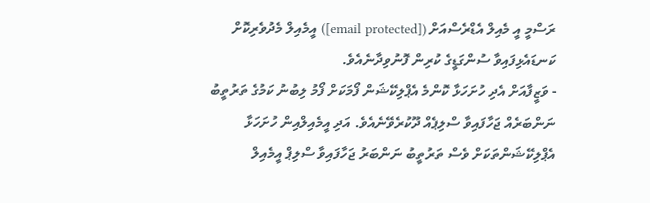ރަސްމީ އީ މެއިލް އެޑްރެސްއަށް ([email protected]) އީމެއިލް މެދުވެރިކޮށް ކަނޑައެޅިފައިވާ ސުންގަޑީގެ ކުރިން ފޮނުވިދާނެއެވެ.
- ވަޒީފާއަށް އެދި ހުށަހަޅާ ކޮންމެ އެޕްލިކޭޝަން ފޯމަކަށް ފޯމު ލިބުނު ކަމުގެ ތަރުތީބު ނަންބަރެއް ޖަހާފައިވާ ސްލިޕެއް ދޫކުރެވޭނެއެވެ. އަދި އީމެއިލްއިން ހުށަހަޅާ އެޕްލިކޭޝަންތަކަށް ވެސް ތަރުތީބު ނަންބަރު ޖަހާފައިވާ ސްލިޕް އީމެއިލް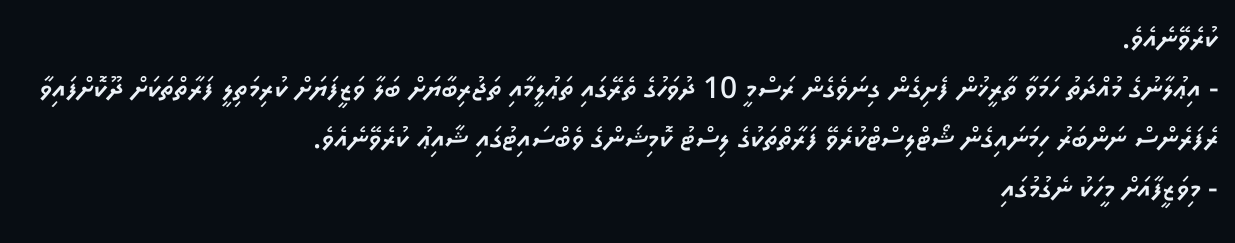ކުރެވޭނެއެވެ.
- އިޢުލާނުގެ މުއްދަތު ހަމަވާ ތާރީޚުން ފެށިގެން ގިނަވެގެން ރަސްމީ 10 ދުވަހުގެ ތެރޭގައި ތަޢުލީމާއި ތަޖުރިބާޔަށް ބަލާ ވަޒީފަޔަށް ކުރިމަތިލީ ފަރާތްތަކަށް ދޫކޮށްފައިވާ ރެފަރެންސް ނަންބަރު ހިމަނައިގެން ޝޯޓްލިސްޓްކުރެވޭ ފަރާތްތަކުގެ ލިސްޓު ކޮމިޝަންގެ ވެބްސައިޓުގައި ޝާއިޢު ކުރެވޭނެއެވެ.
- މިވަޒީފާއަށް މީހަކު ނެގުމުގައި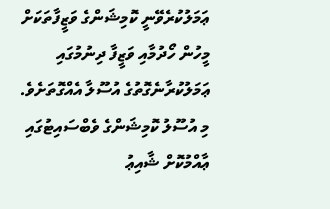ޢަމަލުކުރެވޭނީ ކޮމިޝަންގެ ވަޒީފާތަކަށް މީހުން ހޯދުމާއި ވަޒީފާ ދިނުމުގައި ޢަމަލުކުރާނެގޮތުގެ އުސޫލާ އެއްގޮތަށެވެ. މި އުސޫލު ކޮމިޝަންގެ ވެބްސައިޓުގައި ޢާއްމުކޮށް ޝާއިޢު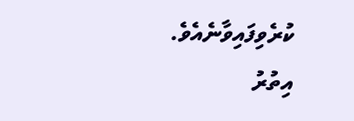ކުރެވިފައިވާނެއެވެ.
އިތުރު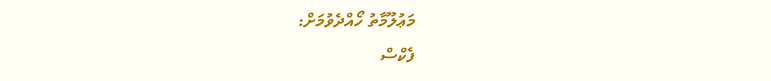މަޢުލޫމާތު ހޯއްދެވުމަށް:
ފެކްސް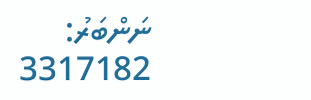ނަންބަރު: 3317182